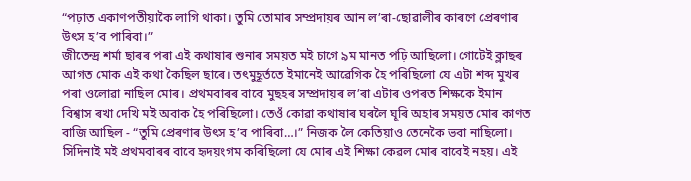“পঢ়াত একাণপতীয়াকৈ লাগি থাকা। তুমি তোমাৰ সম্প্ৰদায়ৰ আন ল’ৰা-ছোৱালীৰ কাৰণে প্ৰেৰণাৰ উৎস হ’ব পাৰিবা।”
জীতেন্দ্ৰ শৰ্মা ছাৰৰ পৰা এই কথাষাৰ শুনাৰ সময়ত মই চাগে ৯ম মানত পঢ়ি আছিলো। গোটেই ক্লাছৰ আগত মোক এই কথা কৈছিল ছাৰে। তৎমুহূৰ্ততে ইমানেই আৱেগিক হৈ পৰিছিলো যে এটা শব্দ মুখৰ পৰা ওলোৱা নাছিল মোৰ। প্ৰথমবাৰৰ বাবে মুছহৰ সম্প্ৰদায়ৰ ল’ৰা এটাৰ ওপৰত শিক্ষকে ইমান বিশ্বাস ৰখা দেখি মই অবাক হৈ পৰিছিলো। তেওঁ কোৱা কথাষাৰ ঘৰলৈ ঘূৰি অহাৰ সময়ত মোৰ কাণত বাজি আছিল - “তুমি প্ৰেৰণাৰ উৎস হ’ব পাৰিবা…।” নিজক লৈ কেতিয়াও তেনেকৈ ভবা নাছিলো।
সিদিনাই মই প্ৰথমবাৰৰ বাবে হৃদয়ংগম কৰিছিলো যে মোৰ এই শিক্ষা কেৱল মোৰ বাবেই নহয়। এই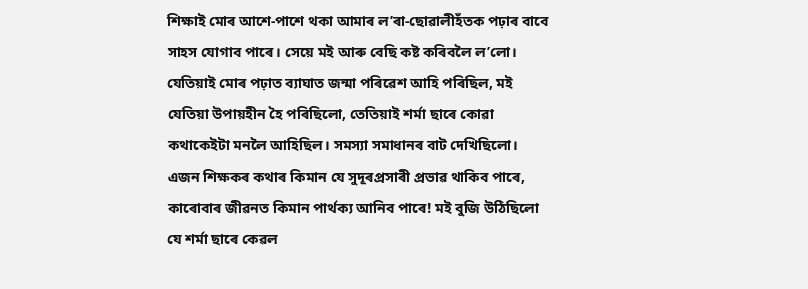শিক্ষাই মোৰ আশে-পাশে থকা আমাৰ ল’ৰা-ছোৱালীহঁতক পঢ়াৰ বাবে সাহস যোগাব পাৰে। সেয়ে মই আৰু বেছি কষ্ট কৰিবলৈ ল’লো। যেতিয়াই মোৰ পঢ়াত ব্যাঘাত জন্মা পৰিৱেশ আহি পৰিছিল, মই যেতিয়া উপায়হীন হৈ পৰিছিলো, তেতিয়াই শৰ্মা ছাৰে কোৱা কথাকেইটা মনলৈ আহিছিল। সমস্যা সমাধানৰ বাট দেখিছিলো। এজন শিক্ষকৰ কথাৰ কিমান যে সুদূৰপ্ৰসাৰী প্ৰভাৱ থাকিব পাৰে, কাৰোবাৰ জীৱনত কিমান পাৰ্থক্য আনিব পাৰে! মই বুজি উঠিছিলো যে শৰ্মা ছাৰে কেৱল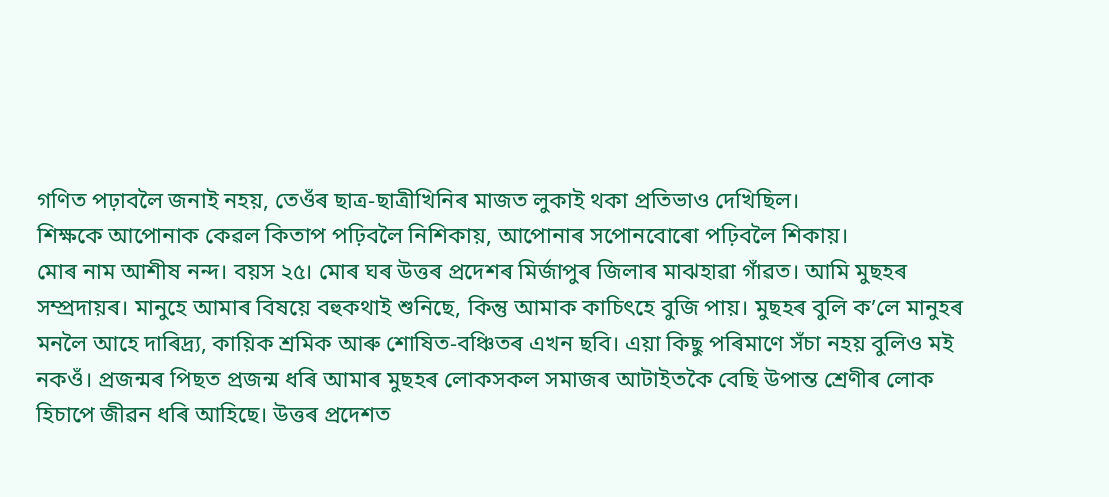গণিত পঢ়াবলৈ জনাই নহয়, তেওঁৰ ছাত্ৰ-ছাত্ৰীখিনিৰ মাজত লুকাই থকা প্ৰতিভাও দেখিছিল।
শিক্ষকে আপোনাক কেৱল কিতাপ পঢ়িবলৈ নিশিকায়, আপোনাৰ সপোনবোৰো পঢ়িবলৈ শিকায়।
মোৰ নাম আশীষ নন্দ। বয়স ২৫। মোৰ ঘৰ উত্তৰ প্ৰদেশৰ মিৰ্জাপুৰ জিলাৰ মাঝহাৱা গাঁৱত। আমি মুছহৰ সম্প্ৰদায়ৰ। মানুহে আমাৰ বিষয়ে বহুকথাই শুনিছে, কিন্তু আমাক কাচিৎহে বুজি পায়। মুছহৰ বুলি ক’লে মানুহৰ মনলৈ আহে দাৰিদ্ৰ্য, কায়িক শ্ৰমিক আৰু শোষিত-বঞ্চিতৰ এখন ছবি। এয়া কিছু পৰিমাণে সঁচা নহয় বুলিও মই নকওঁ। প্ৰজন্মৰ পিছত প্ৰজন্ম ধৰি আমাৰ মুছহৰ লোকসকল সমাজৰ আটাইতকৈ বেছি উপান্ত শ্ৰেণীৰ লোক হিচাপে জীৱন ধৰি আহিছে। উত্তৰ প্ৰদেশত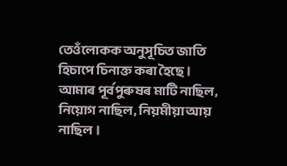তেওঁলোকক অনুসূচিত জাতি হিচাপে চিনাক্ত কৰা হৈছে। আমাৰ পূৰ্বপুৰুষৰ মাটি নাছিল, নিয়োগ নাছিল, নিয়মীয়া আয় নাছিল।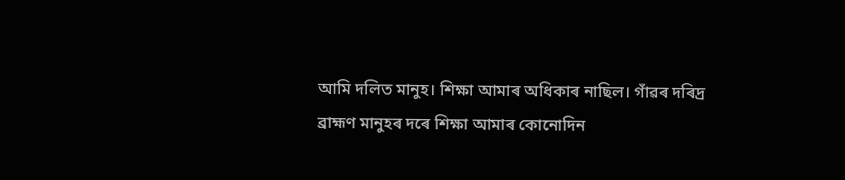আমি দলিত মানুহ। শিক্ষা আমাৰ অধিকাৰ নাছিল। গাঁৱৰ দৰিদ্ৰ ব্ৰাহ্মণ মানুহৰ দৰে শিক্ষা আমাৰ কোনোদিন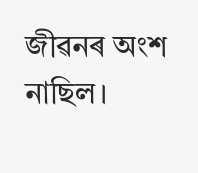জীৱনৰ অংশ নাছিল।